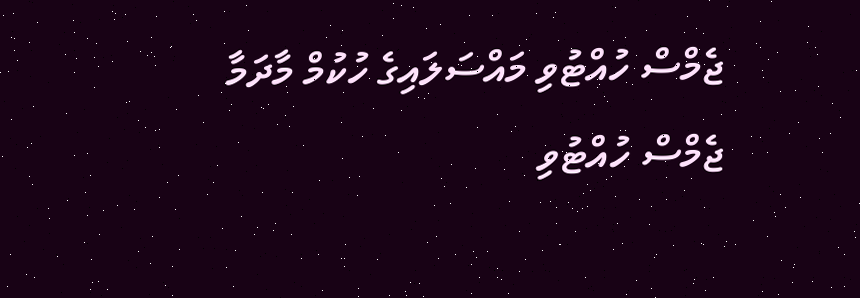ޖެމްސް ހުއްޓުވި މައްސަލައިގެ ހުކުމް މާދަމާ
ޖެމްސް ހުއްޓުވި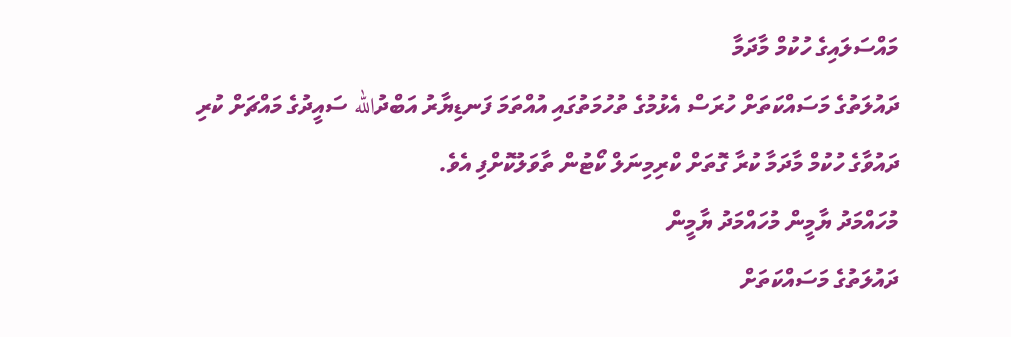މައްސަލައިގެ ހުކުމް މާދަމާ
ދައުލަތުގެ މަސައްކަތަށް ހުރަސް އެޅުމުގެ ތުހުމަތުގައި އުއްތަމަ ފަނޑިޔާރު އަބްދުالله ސައީދުގެ މައްޗަށް ކުރި ދައުވާގެ ހުކުމް މާދަމާ ކުރާ ގޮތަށް ކްރިމިނަލް ކޯޓުން ތާވަލުކޮށްފި އެވެ.
މުހައްމަދު ޔާމީން މުހައްމަދު ޔާމީން
ދައުލަތުގެ މަސައްކަތަށް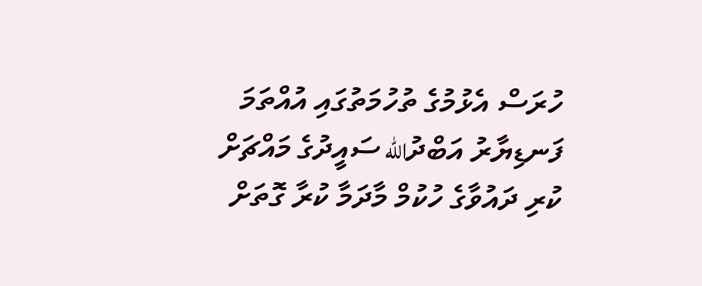ހުރަސް އެޅުމުގެ ތުހުމަތުގައި އުއްތަމަ ފަނޑިޔާރު އަބްދުالله ސައީދުގެ މައްޗަށް ކުރި ދައުވާގެ ހުކުމް މާދަމާ ކުރާ ގޮތަށް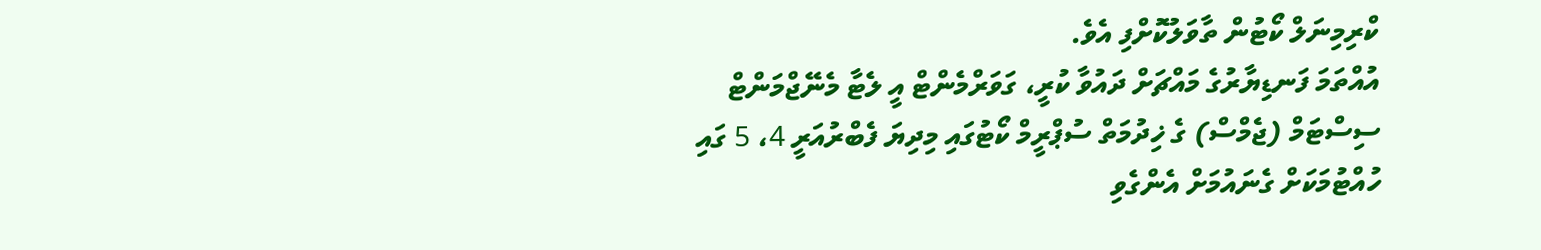ކްރިމިނަލް ކޯޓުން ތާވަލުކޮށްފި އެވެ.
އުއްތަމަ ފަނޑިޔާރުގެ މައްޗަށް ދައުވާ ކުރީ، ގަވަރްމެންޓް އީ ލެޓާ މެނޭޖްމަންޓް ސިސްޓަމް (ޖެމްސް) ގެ ޚިދުމަތް ސުޕްރީމް ކޯޓުގައި މިދިޔަ ފެބްރުއަރީ 4، 5 ގައި ހުއްޓުމަކަށް ގެނައުމަށް އެންގެވި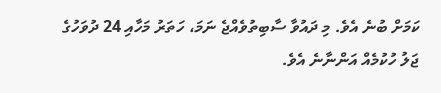ކަމަށް ބުނެ އެވެ. މި ދައުވާ ސާބިތުވެއްޖެ ނަމަ، ހަތަރު މަހާއި 24 ދުވަހުގެ ޖަލު ހުކުމެއް އަންނާނެ އެވެ.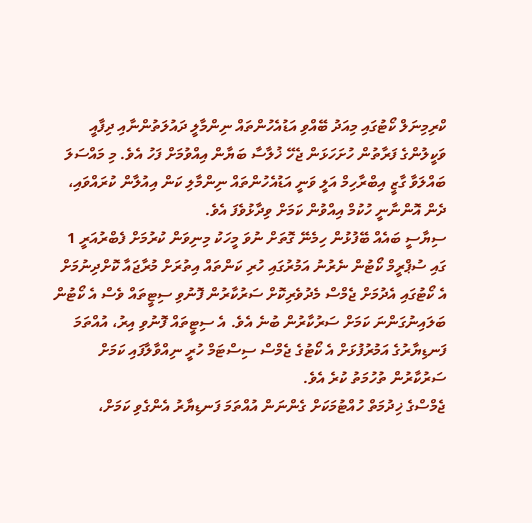ކްރިމިނަލް ކޯޓުގައި މިއަދު ބޭއްވި އަޑުއެހުންތައް ނިންމާލީ ދައުލަތުންނާއި ދިފާއީ ވަކީލުންގެ ފަރާތުން ހުށަހަޅަން ޖެހޭ ޚުލާސާ ބަޔާން އިއްވުމަށް ފަހު އެވެ. މި މައްސަލަ ބައްލަވާ ގާޒީ އިބްރާހިމް އަލީ ވަނީ އަޑުއެހުންތައް ނިންމާލި ކަން އިއުލާން ކުރައްވައި، ދެން އޮންނާނީ ހުކުމް އިއްވުން ކަމަށް ވިދާޅުވެފަ އެވެ.
ސިޔާސީ ބައެއް ބޭފުޅުން ހިމެނޭ ގޮތަށް ނުވަ މީހަކު މިނިވަން ކުރުމަށް ފެބްރުއަރީ 1 ގައި ސުޕްރީމް ކޯޓުން ނެރުނު އަމުރުގައި ހުރި ކަންތައް އިތުރަށް މުރާޖައާ ކޮށްދިނުމަށް އެ ކޯޓުގައި އެދުމަށް ޖެމްސް މެދުވެރިކޮށް ސަރުކާރުން ފޮނުވި ސިޓީތައް ވެސް އެ ކޯޓުން ބަލައިނުގަންނަ ކަމަށް ސަރުކާރުން ބުނެ އެވެ. އެ ސިޓީތައް ފޮނުވި އިރު، އުއްތަމަ ފަނޑިޔާރުގެ އަމުރުފުޅަށް އެ ކޯޓުގެ ޖެމްސް ސިސްޓަމް ހުރީ ނިއްވާލާފައި ކަމަށް ސަރުކާރުން ތުހުމަތު ކުރެ އެވެ.
ޖެމްސްގެ ޚިދުމަތް ހުއްޓުމަކަށް ގެންނަން އުއްތަމަ ފަނޑިޔާރު އެންގެވި ކަމަށް،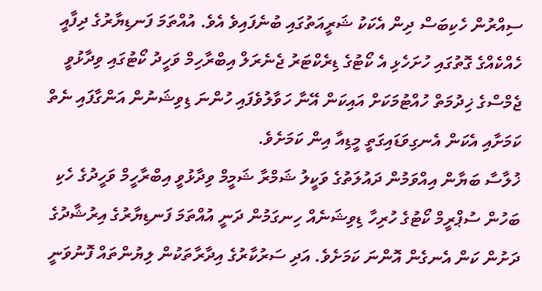ސިއްރުން ހެކިބަސް ދިން އެކަކު ޝަރީއަތުގައި ބުނެފައިވެ އެވެ. އުއްތަމަ ފަނޑިޔާރުގެ ދިފާއީ ހެއްކެއްގެ ގޮތުގައި ހުށަހެޅި އެ ކޯޓުގެ ޑިރެކްޓަރު ޖެނެރަލް އިބްރާހިމް ވަހީދު ކޯޓުގައި ވިދާޅުވީ ޖެމްސްގެ ޚިދުމަތް ހުއްޓުމަކަށް އައިކަން އޭނާ ހަވާލުވެފައި ހުންނަ ޑިވިޝަނުން އަންގާފައި ނެތް ކަމަށާއި އެކަން އެނގިވަޑައިގަތީ މީޑިއާ އިން ކަމަށެވެ.
ޚުލާސާ ބަޔާން އިއްވަމުން ދައުލަތުގެ ވަކީލު ޝަމްރާ ޝަމީމް ވިދާޅުވީ އިބްރާހީމް ވަހީދުގެ ހެކި ބަހުން ސުޕްރީމް ކޯޓުގެ ހުރިހާ ޑިވިޝަނެއް ހިނގަމުން ދަނީ އުއްތަމަ ފަނޑިޔާރުގެ އިރުޝާދުގެ ދަށުން ކަން އެނގެން އޮންނަ ކަމަށެވެ. އަދި ސަރުކާރުގެ އިދާރާތަކުން ލިޔުންތައް ފޮނުވަނީ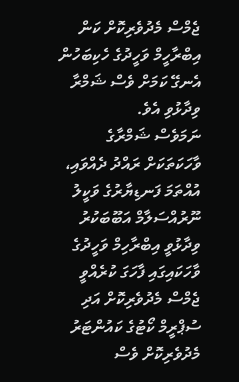ޖެމްސް މެދުވެރިކޮށް ކަން އިބްރާހީމް ވަހީދުގެ ހެކިބަހުން އެނގޭ ކަމަށް ވެސް ޝަމްރާ ވިދާޅުވި އެވެ.
ނަމަވެސް ޝަމްރާގެ ވާހަކަތަކަށް ރައްދު ދެއްވައި، އުއްތަމަ ފަނޑިޔާރުގެ ވަކީލު ނޫރުއްސަލާމް އަބޫބަކުރު ވިދާޅުވީ އިބްރާހިމް ވަހީދުގެ ވާހަކައިގައި ފާހަގަ ކުރެއްވީ ޖެމްސް މެދުވެރިކޮށް އަދި ސުޕްރީމް ކޯޓުގެ ކައުންޓަރު މެދުވެރިކޮށް ވެސް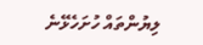ލިޔުންތައް ހުށަހެޅޭނެ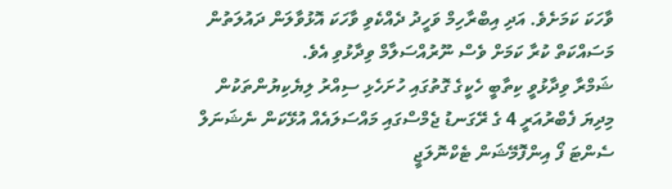ވާހަކަ ކަމަށެވެ. އަދި އިބްރާހިމް ވަހީދު ދެއްކެވި ވާހަކަ އޮޅުވާލަން ދައުލަތުން މަސައްކަތް ކުރާ ކަމަށް ވެސް ނޫރުއްސަލާމް ވިދާޅުވި އެވެ.
ޝަމްރާ ވިދާޅުވީ ކިތާބީ ހެކީގެ ގޮތުގައި ހުށަހެޅި ސިއްރު ލިޔެކިޔުންތަކުން މިދިޔަ ފެބްރުއަރީ 4 ގެ ރޭގަނޑު ޖެމްސްގައި މައްސަލައެއް އުޅޭކަން ނެޝަނަލް ސެންޓަ ފޯ އިންފޮމޭޝަން ޓެކްނޮލަޖީ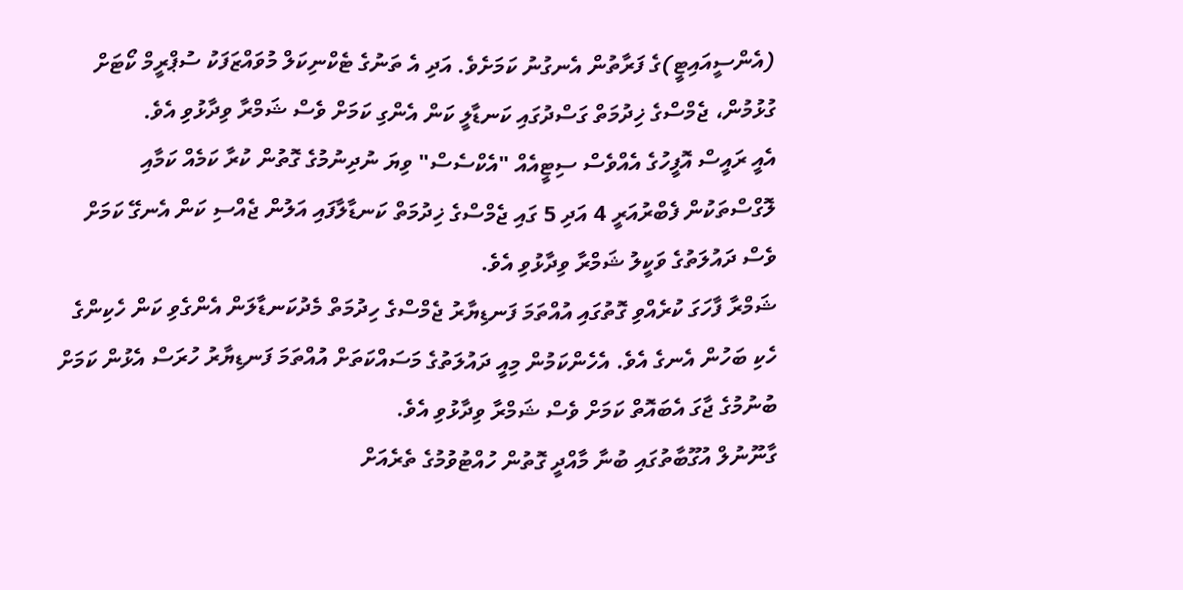(އެންސީއައިޓީ)ގެ ފަރާތުން އެނގުނު ކަމަށެވެ. އަދި އެ ތަނުގެ ޓެކްނިކަލް މުވައްޒަފަކު ސުޕްރީމް ކޯޓަށް ގުޅުމުން، ޖެމްސްގެ ޚިދުމަތް ގަސްދުގައި ކަނޑާލީ ކަން އެންގި ކަމަށް ވެސް ޝަމްރާ ވިދާޅުވި އެވެ.
އެއީ ރައީސް އޮފީހުގެ އެއްވެސް ސިޓީއެއް "އެކްސެސް" ވިޔަ ނުދިނުމުގެ ގޮތުން ކުރާ ކަމެއް ކަމާއި ލޮގްސްތަކުން ފެބްރުއަރީ 4 އަދި 5 ގައި ޖެމްސްގެ ޚިދުމަތް ކަނޑާލާފައި އަލުން ޖެއްސި ކަން އެނގޭ ކަމަށް ވެސް ދައުލަތުގެ ވަކީލު ޝަމްރާ ވިދާޅުވި އެވެ.
ޝަމްރާ ފާހަގަ ކުރެއްވި ގޮތުގައި އުއްތަމަ ފަނޑިޔާރު ޖެމްސްގެ ހިދުމަތް މެދުކަނޑާލަން އެންގެވި ކަން ހެކިންގެ ހެކި ބަހުން އެނގެ އެވެ. އެހެންކަމުން މިއީ ދައުލަތުގެ މަސައްކަތަށް އުއްތަމަ ފަނޑިޔާރު ހުރަސް އެޅުން ކަމަށް ބުނުމުގެ ޖާގަ އެބައޮތް ކަމަށް ވެސް ޝަމްރާ ވިދާޅުވި އެވެ.
ގާނޫނުލް އުގޫބާތުގައި ބުނާ މާއްދީ ގޮތުން ހުއްޓުވުމުގެ ތެރެއަށް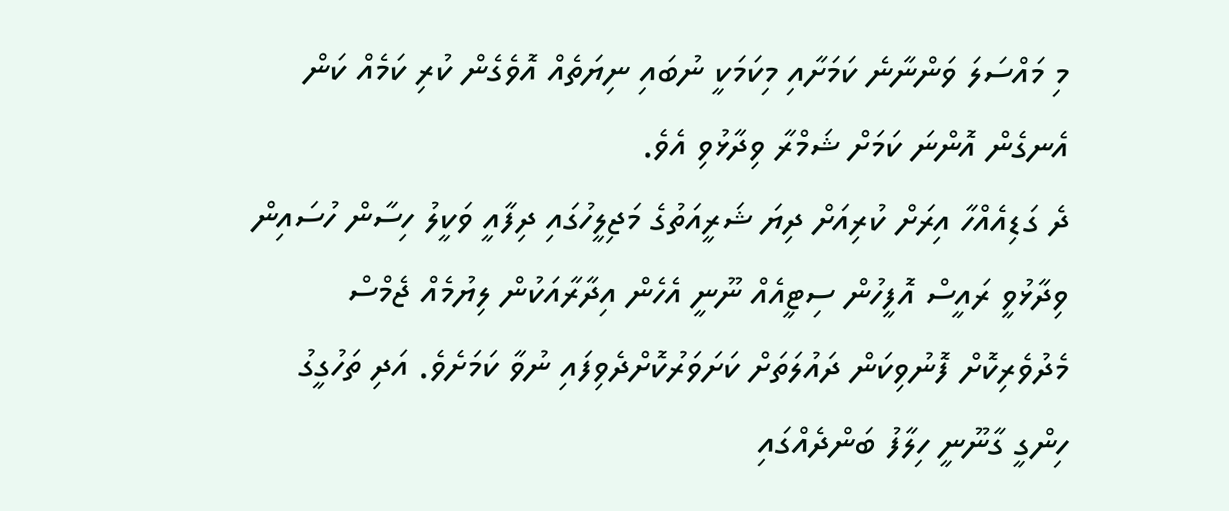މި މައްސަލަ ވަންނާނެ ކަމަށާއި މިކަމަކީ ނުބައި ނިޔަތެއް އޮވެގެން ކުރި ކަމެއް ކަން އެނގެން އޮންނަ ކަމަށް ޝަމްރާ ވިދާޅުވި އެވެ.
ދެ ގަޑިއެއްހާ އިރަށް ކުރިއަށް ދިޔަ ޝަރީއަތުގެ މަޖިލީހުގައި ދިފާއީ ވަކީލު ހިސާން ހުސައިން ވިދާޅުވީ ރައީސް އޮފީހުން ސިޓީއެއް ނޫނީ އެހެން އިދާރާއަކުން ލިޔުމެއް ޖެމްސް މެދުވެރިކޮށް ފޮނުވިކަން ދައުލަތަށް ކަށަވަރުކޮށްދެވިފައި ނުވާ ކަމަށެވެ. އަދި ތަހުގީގު ހިންގީ ގާނޫނީ ހިލާފު ބަންދެއްގައި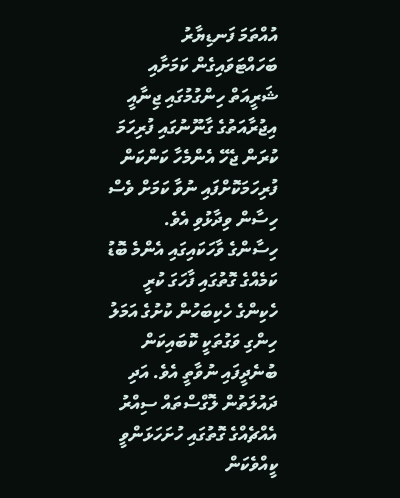އުއްތަމަ ފަނޑިޔާރު ބަހައްޓަވައިގެން ކަމަށާއި ޝަރީއަތް ހިންގުމުގައި ޖިނާއީ އިޖުރާއަތުގެ ގާނޫނުގައި ފުރިހަމަ ކުރަން ޖެހޭ އެންމެހާ ކަންކަން ފުރިހަމަކޮށްފައި ނުވާ ކަމަށް ވެސް ހިސާން ވިދާޅުވި އެވެ.
ހިސާންގެ ވާހަކައިގައި އެންމެ ބޮޑު ކަމެއްގެ ގޮތުގައި ފާހަގަ ކުރީ ހެކިންގެ ހެކިބަހުން ކުށުގެ އަމަލު ހިންގި ވަގުތަކީ ކޮބައިކަން ބުނެދީފައި ނުވާތީ އެވެ. އަދި ދައުލަތުން ލޮގްސްތައް ސިއްރު އެއްޗެއްގެ ގޮތުގައި ހުށަހަޅަންވީ ކީއްވެކަން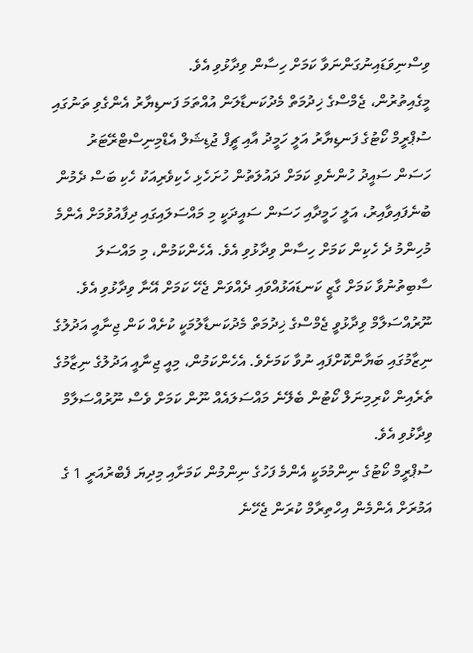ވިސްނިވަޑައިނުގަންނަވާ ކަމަށް ހިސާން ވިދާޅުވި އެވެ.
މީގެއިތުރުން، ޖެމްސްގެ ޚިދުމަތް މެދުކަނޑާލަން އުއްތަމަ ފަނޑިޔާރު އެންގެވި ތަނުގައި ސުޕްރީމް ކޯޓުގެ ފަނޑިޔާރު އަލީ ހަމީދު އާއި ޗީފް ޖުޑިޝަލް އެޑްމިނިސްޓްރޭޓަރު ހަސަން ސައީދު ހުންނެވި ކަމަށް ދައުލަތުން ހުށަހެޅި ހެކިވެރިއަކު ހެކި ބަސް ދެމުން ބުނެފައިވާއިރު، އަލީ ހަމީދާއި ހަސަން ސައީދަކީ މި މައްސަލައިގައި ދިފާއުވުމަށް އެންމެ މުހިންމު ދެ ހެކިން ކަމަށް ހިސާން ވިދާޅުވި އެވެ. އެހެންކަމުން، މި މައްސަލަ ސާބިތުނުވާ ކަމަށް ގާޒީ ކަނޑައަޅުއްވައި ދެއްވަން ޖެހޭ ކަމަށް އޭނާ ވިދާޅުވި އެވެ.
ނޫރުއްސަލާމް ވިދާޅުވީ ޖެމްސްގެ ޚިދުމަތް މެދުކަނޑާލުމަކީ ކުށެއް ކަން ޖިނާއީ އަދުލުގެ ނިޒާމުގައި ބަޔާންކޮށްފައި ނުވާ ކަމަށެވެ. އެހެންކަމުން، މިއީ ޖިނާއީ އަދުލުގެ ނިޒާމުގެ ތެރެއިން ކްރިމިނަލް ކޯޓުން ބެލޭނެ މައްސަލައެއް ނޫން ކަމަށް ވެސް ނޫރުއްސަލާމް ވިދާޅުވި އެވެ.
ސުޕްރީމް ކޯޓުގެ ނިންމުމަކީ އެންމެ ފަހުގެ ނިންމުން ކަމަށާއި މިދިޔަ ފެބްރުއަރީ 1 ގެ އަމުރަށް އެންމެން އިހްތިރާމް ކުރަން ޖެހޭނެ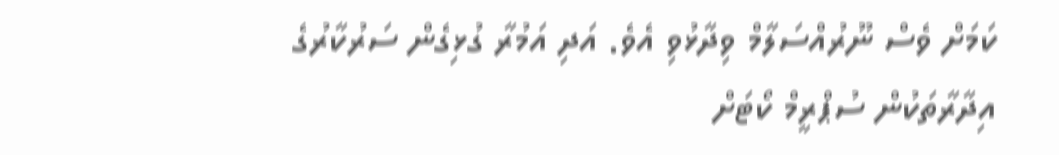ކަމަށް ވެސް ނޫރުއްސަލާމް ވިދާޅުވި އެވެ. އަދި އަމުރާ ގުޅިގެން ސަރުކާރުގެ އިދާރާތަކުން ސުޕްރީމް ކޯޓަށް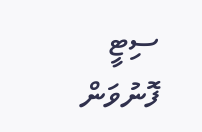ސިޓީ ފޮނުވަން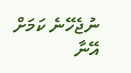ނުޖެހޭނެ ކަމަށް އޭނާ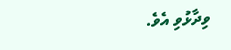ވިދާޅުވި އެވެ.